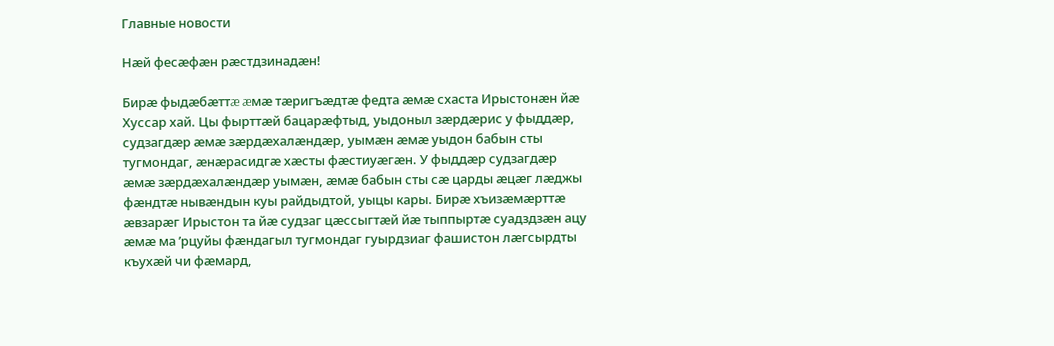Главные новости

Нæй фесæфæн рæстдзинадæн!

Бирæ фыдæбæттæ æмæ тæригъæдтæ федта æмæ схаста Ирыстонæн йæ Хуссар хай. Цы фырттæй бацарæфтыд, уыдоныл зæрдæрис у фыддæр, судзагдæр æмæ зæрдæхалæндæр, уымæн æмæ уыдон бабын сты тугмондаг, æнæрасидгæ хæсты фæстиуæгæн. У фыддæр судзагдæр æмæ зæрдæхалæндæр уымæн, æмæ бабын сты сæ царды æцæг лæджы фæндтæ нывæндын куы райдыдтой, уыцы кары. Бирæ хъизæмæрттæ æвзарæг Ирыстон та йæ судзаг цæссыгтæй йæ тыппыртæ суадздзæн ацу æмæ ма ʼрцуйы фæндагыл тугмондаг гуырдзиаг фашистон лæгсырдты къухæй чи фæмард,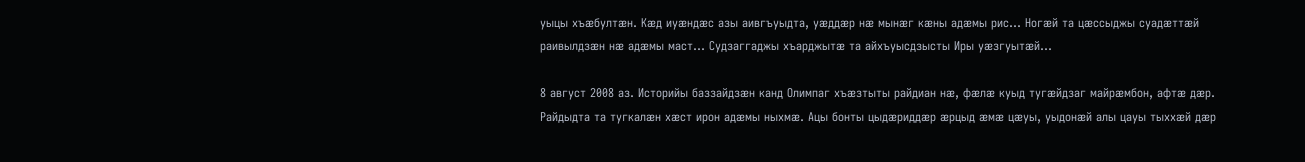уыцы хъæбултæн. Кæд иуæндæс азы аивгъуыдта, уæддæр нæ мынæг кæны адæмы рис… Ногæй та цæссыджы суадæттæй раивылдзæн нæ адæмы маст… Судзаггаджы хъарджытæ та айхъуысдзысты Иры уæзгуытæй…

8 август 2008 аз. Историйы баззайдзæн канд Олимпаг хъæзтыты райдиан нæ, фæлæ куыд тугæйдзаг майрæмбон, афтæ дæр. Райдыдта та тугкалæн хæст ирон адæмы ныхмæ. Ацы бонты цыдæриддæр æрцыд æмæ цæуы, уыдонæй алы цауы тыххæй дæр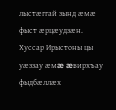лыстæггай зынд æмæ фыст æрцæудзæн. Хуссар Ирыстоны цы уæззау æмæ æвирхъау фыдбæллæх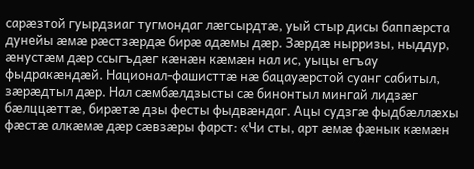сарæзтой гуырдзиаг тугмондаг лæгсырдтæ, уый стыр дисы баппæрста дунейы æмæ рæстзæрдæ бирæ адæмы дæр. Зæрдæ нырризы, ныддур, æнустæм дæр ссыгъдæг кæнæн кæмæн нал ис, уыцы егъау фыдракæндæй. Национал-фашисттæ нæ бацауæрстой суанг сабитыл, зæрæдтыл дæр. Нал сæмбæлдзысты сæ бинонтыл мингай лидзæг бæлццæттæ, бирæтæ дзы фесты фыдвæндаг. Ацы судзгæ фыдбæллæхы фæстæ алкæмæ дæр сæвзæры фарст: «Чи сты, арт æмæ фæнык кæмæн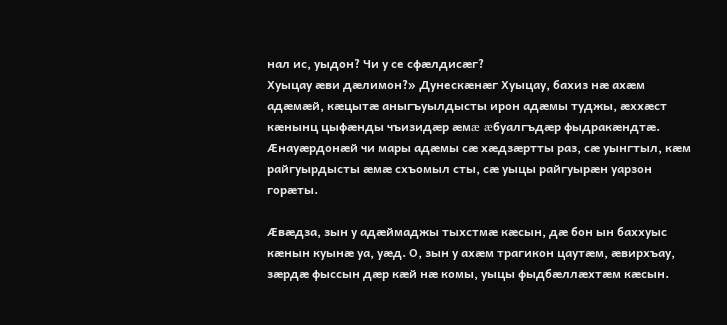нал ис, уыдон? Чи у се сфæлдисæг?
Хуыцау æви дæлимон?» Дунескæнæг Хуыцау, бахиз нæ ахæм адæмæй, кæцытæ аныгъуылдысты ирон адæмы туджы, æххæст кæнынц цыфæнды чъизидæр æмæ æбуалгъдæр фыдракæндтæ. Æнауæрдонæй чи мары адæмы сæ хæдзæртты раз, сæ уынгтыл, кæм райгуырдысты æмæ схъомыл сты, сæ уыцы райгуырæн уарзон горæты.

Æвæдза, зын у адæймаджы тыхстмæ кæсын, дæ бон ын баххуыс кæнын куынæ уа, уæд. О, зын у ахæм трагикон цаутæм, æвирхъау, зæрдæ фыссын дæр кæй нæ комы, уыцы фыдбæллæхтæм кæсын.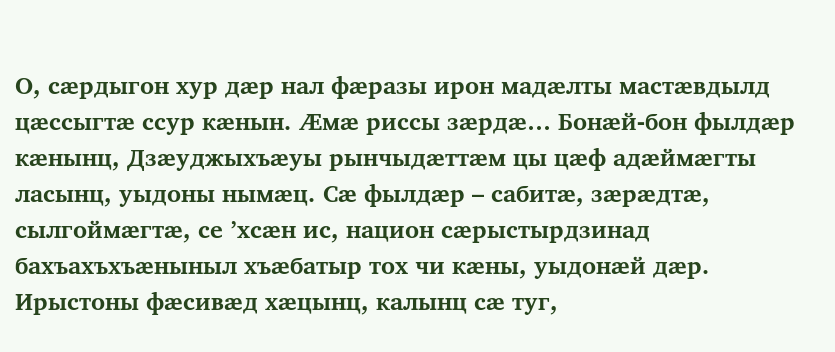О, сæрдыгон хур дæр нал фæразы ирон мадæлты мастæвдылд цæссыгтæ ссур кæнын. Æмæ риссы зæрдæ… Бонæй-бон фылдæр кæнынц, Дзæуджыхъæуы рынчыдæттæм цы цæф адæймæгты ласынц, уыдоны нымæц. Сæ фылдæр – сабитæ, зæрæдтæ, сылгоймæгтæ, се ʼхсæн ис, национ сæрыстырдзинад бахъахъхъæныныл хъæбатыр тох чи кæны, уыдонæй дæр. Ирыстоны фæсивæд хæцынц, калынц сæ туг,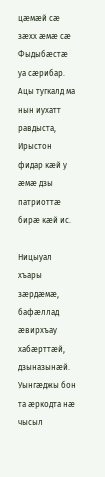цæмæй сæ зæхх æмæ сæ Фыдыбæстæ уа сæрибар. Ацы тугкалд ма нын иухатт равдыста, Ирыстон фидар кæй у æмæ дзы патриоттæ бирæ кæй ис.

Ницыуал хъары зæрдæмæ, бафæллад æвирхъау хабæрттæй, дзыназынæй. Уынгæджы бон та æркодта нæ чысыл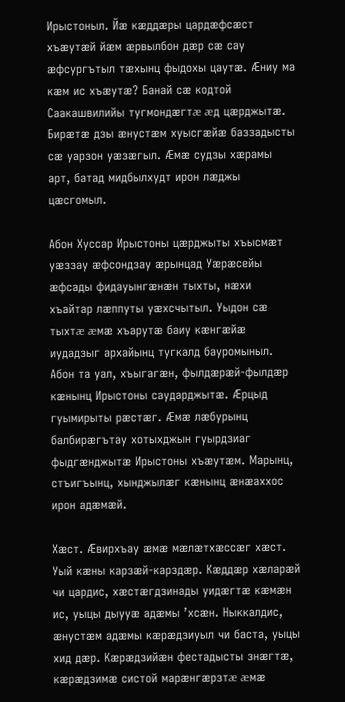Ирыстоныл. Йæ кæддæры цардæфсæст хъæутæй йæм æрвылбон дæр сæ сау æфсургътыл тæхынц фыдохы цаутæ. Æниу ма кæм ис хъæутæ? Банай сæ кодтой Саакашвилийы тугмондæгтæ æд цæрджытæ. Бирæтæ дзы æнустæм хуысгæйæ баззадысты сæ уарзон уæзæгыл. Æмæ судзы хæрамы арт, батад мидбылхудт ирон лæджы цæсгомыл.

Абон Хуссар Ирыстоны цæрджыты хъысмæт уæззау æфсондзау æрынцад Уæрæсейы æфсады фидауынгæнæн тыхты, нæхи хъайтар лæппуты уæхсчытыл. Уыдон сæ тыхтæ æмæ хъарутæ баиу кæнгæйæ иудадзыг архайынц тугкалд бауромыныл. Абон та уал, хъыгагæн, фылдæрæй-фылдæр кæнынц Ирыстоны саударджытæ. Æрцыд гуымирыты рæстæг. Æмæ лæбурынц балбирæгътау хотыхджын гуырдзиаг фыдгæнджытæ Ирыстоны хъæутæм. Марынц, стъигъынц, хынджылæг кæнынц æнæаххос ирон адæмæй.

Хæст. Æвирхъау æмæ мæлæтхæссæг хæст. Уый кæны карзæй-карздæр. Кæддæр хæларæй чи цардис, хæстæгдзинады уидæгтæ кæмæн ис, уыцы дыууæ адæмы ʼхсæн. Ныккалдис, æнустæм адæмы кæрæдзиуыл чи баста, уыцы хид дæр. Кæрæдзийæн фестадысты знæгтæ, кæрæдзимæ систой марæнгæрзтæ æмæ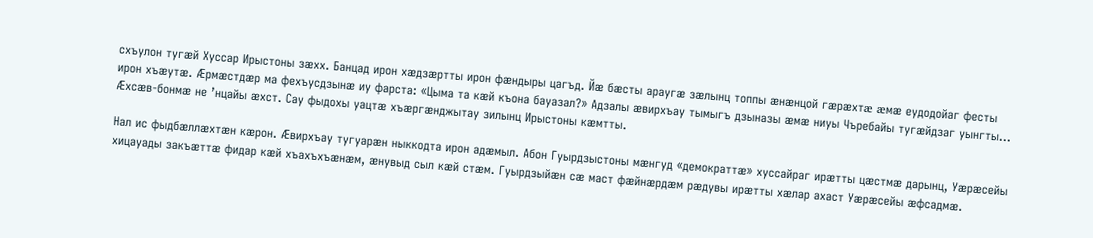схъулон тугæй Хуссар Ирыстоны зæхх. Банцад ирон хæдзæртты ирон фæндыры цагъд. Йæ бæсты араугæ зæлынц топпы æнæнцой гæрæхтæ æмæ еудодойаг фесты ирон хъæутæ. Æрмæстдæр ма фехъусдзынæ иу фарста: «Цыма та кæй къона бауазал?» Адзалы æвирхъау тымыгъ дзыназы æмæ ниуы Чъребайы тугæйдзаг уынгты… Æхсæв-бонмæ не ʼнцайы æхст. Сау фыдохы уацтæ хъæргæнджытау зилынц Ирыстоны кæмтты.

Нал ис фыдбæллæхтæн кæрон. Æвирхъау тугуарæн ныккодта ирон адæмыл. Абон Гуырдзыстоны мæнгуд «демократтæ» хуссайраг ирæтты цæстмæ дарынц, Уæрæсейы хицауады закъæттæ фидар кæй хъахъхъæнæм, æнувыд сыл кæй стæм. Гуырдзыйæн сæ маст фæйнæрдæм рæдувы ирæтты хæлар ахаст Уæрæсейы æфсадмæ.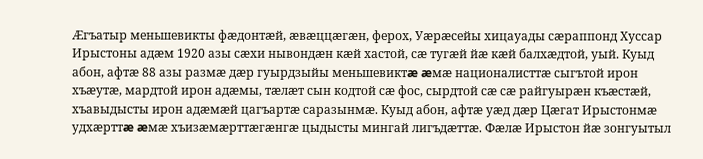Æгъатыр меньшевикты фæдонтæй, æвæццæгæн, ферох, Уæрæсейы хицауады сæраппонд Хуссар Ирыстоны адæм 1920 азы сæхи нывондæн кæй хастой, сæ тугæй йæ кæй балхæдтой, уый. Куыд абон, афтæ 88 азы размæ дæр гуырдзыйы меньшевиктæ æмæ националисттæ сыгътой ирон хъæутæ, мардтой ирон адæмы, тæлæт сын кодтой сæ фос, сырдтой сæ сæ райгуырæн къæстæй, хъавыдысты ирон адæмæй цагъартæ саразынмæ. Куыд абон, афтæ уæд дæр Цæгат Ирыстонмæ удхæрттæ æмæ хъизæмæрттæгæнгæ цыдысты мингай лигъдæттæ. Фæлæ Ирыстон йæ зонгуытыл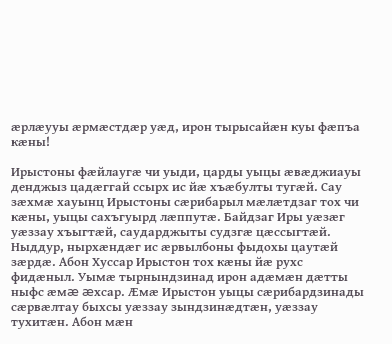æрлæууы æрмæстдæр уæд, ирон тырысайæн куы фæпъа кæны!

Ирыстоны фæйлаугæ чи уыди, царды уыцы æвæджиауы денджыз цадæггай ссырх ис йæ хъæбулты тугæй. Сау зæхмæ хауынц Ирыстоны сæрибарыл мæлæтдзаг тох чи кæны, уыцы сахъгуырд лæппутæ. Байдзаг Иры уæзæг уæззау хъыгтæй, саударджыты судзгæ цæссыгтæй. Ныддур, нырхæндæг ис æрвылбоны фыдохы цаутæй зæрдæ. Абон Хуссар Ирыстон тох кæны йæ рухс фидæныл. Уымæ тырнындзинад ирон адæмæн дæтты ныфс æмæ æхсар. Æмæ Ирыстон уыцы сæрибардзинады сæрвæлтау быхсы уæззау зындзинæдтæн, уæззау тухитæн. Абон мæн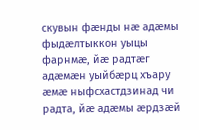скувын фæнды нæ адæмы фыдæлтыккон уыцы фарнмæ, йæ радтæг адæмæн уыйбæрц хъару æмæ ныфсхастдзинад чи радта, йæ адæмы æрдзæй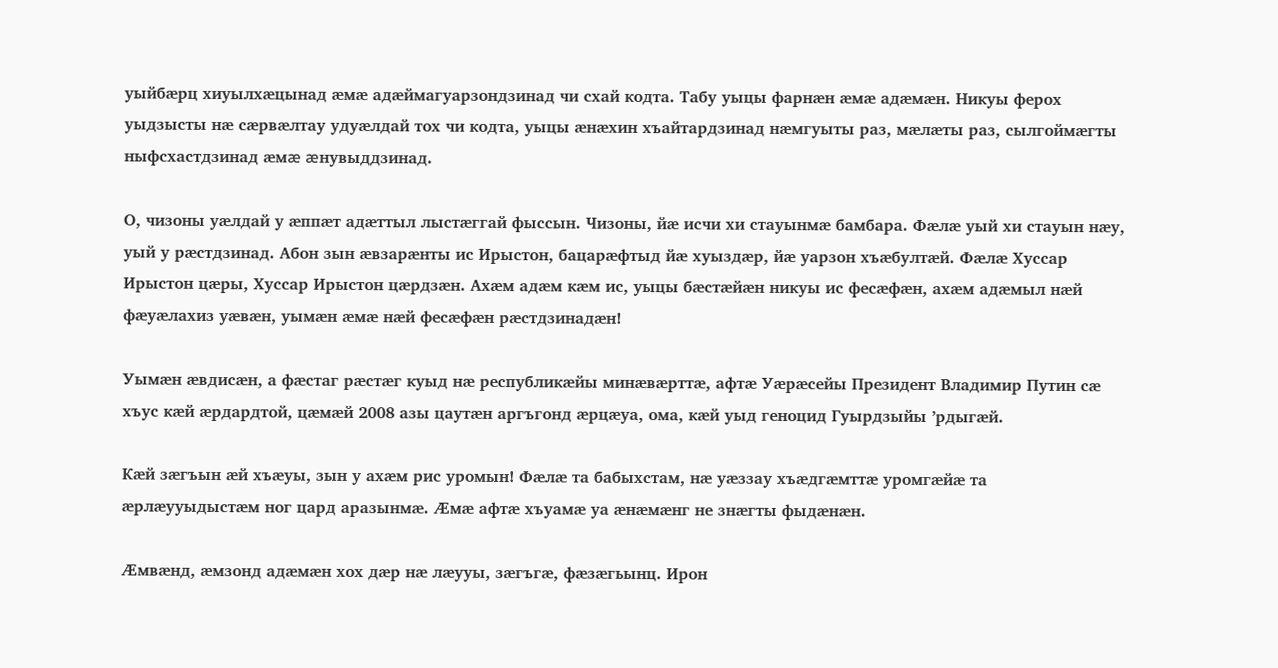уыйбæрц хиуылхæцынад æмæ адæймагуарзондзинад чи схай кодта. Табу уыцы фарнæн æмæ адæмæн. Никуы ферох уыдзысты нæ сæрвæлтау удуæлдай тох чи кодта, уыцы æнæхин хъайтардзинад нæмгуыты раз, мæлæты раз, сылгоймæгты ныфсхастдзинад æмæ æнувыддзинад.

О, чизоны уæлдай у æппæт адæттыл лыстæггай фыссын. Чизоны, йæ исчи хи стауынмæ бамбара. Фæлæ уый хи стауын нæу, уый у рæстдзинад. Абон зын æвзарæнты ис Ирыстон, бацарæфтыд йæ хуыздæр, йæ уарзон хъæбултæй. Фæлæ Хуссар Ирыстон цæры, Хуссар Ирыстон цæрдзæн. Ахæм адæм кæм ис, уыцы бæстæйæн никуы ис фесæфæн, ахæм адæмыл нæй фæуæлахиз уæвæн, уымæн æмæ нæй фесæфæн рæстдзинадæн!

Уымæн æвдисæн, а фæстаг рæстæг куыд нæ республикæйы минæвæрттæ, афтæ Уæрæсейы Президент Владимир Путин сæ хъус кæй æрдардтой, цæмæй 2008 азы цаутæн аргъгонд æрцæуа, ома, кæй уыд геноцид Гуырдзыйы ʼрдыгæй.

Кæй зæгъын æй хъæуы, зын у ахæм рис уромын! Фæлæ та бабыхстам, нæ уæззау хъæдгæмттæ уромгæйæ та æрлæууыдыстæм ног цард аразынмæ. Æмæ афтæ хъуамæ уа æнæмæнг не знæгты фыдæнæн.

Æмвæнд, æмзонд адæмæн хох дæр нæ лæууы, зæгъгæ, фæзæгьынц. Ирон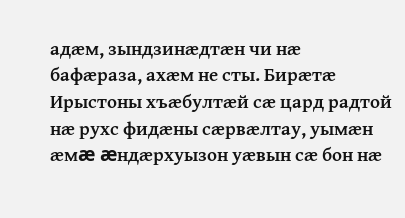адæм, зындзинæдтæн чи нæ бафæраза, ахæм не сты. Бирæтæ Ирыстоны хъæбултæй сæ цард радтой нæ рухс фидæны сæрвæлтау, уымæн æмæ æндæрхуызон уæвын сæ бон нæ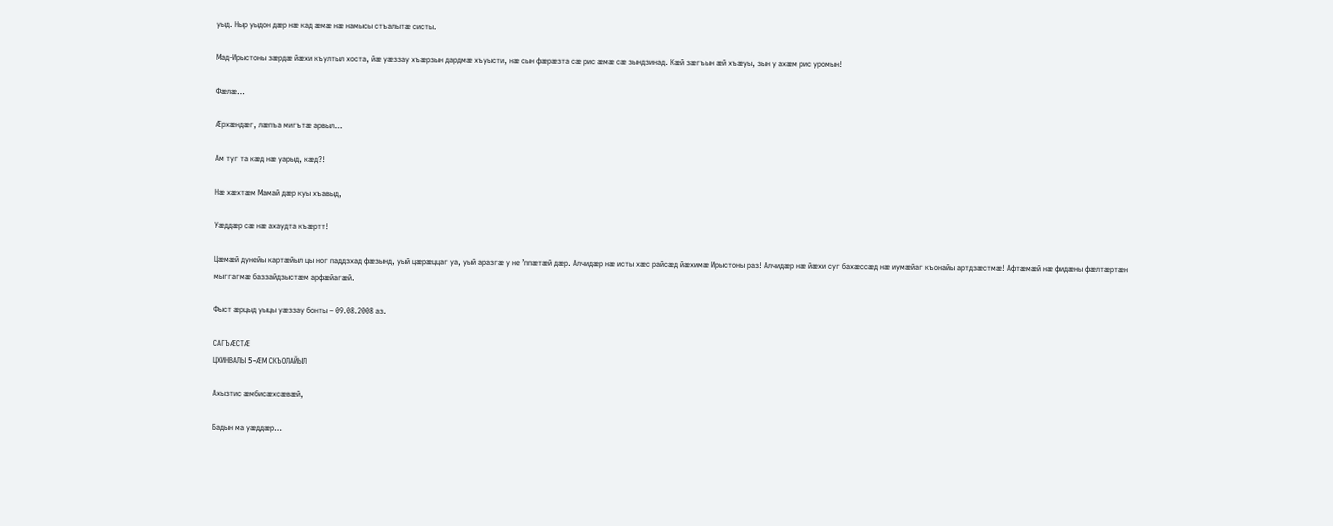уыд. Ныр уыдон дæр нæ кад æмæ нæ намысы стъалытæ систы.

Мад-Ирыстоны зæрдæ йæхи къултыл хоста, йæ уæззау хъæрзын дардмæ хъуысти, нæ сын фæрæзта сæ рис æмæ сæ зындзинад. Кæй зæгъын æй хъæуы, зын у ахæм рис уромын!

Фæлæ…

Æрхæндæг, лæпъа мигътæ арвыл…

Ам туг та кæд нæ уарыд, кæд?!

Нæ хæхтæм Мамай дæр куы хъавыд,

Уæддæр сæ нæ ахаудта къæртт!

Цæмæй дунейы картæйыл цы ног паддзхад фæзынд, уый цæрæццаг уа, уый аразгæ у не ʼппæтæй дæр. Алчидæр нæ исты хæс райсæд йæхимæ Ирыстоны раз! Алчидæр нæ йæхи суг бахæссæд нæ иумæйаг къонайы артдзæстмæ! Афтæмæй нæ фидæны фæлтæртæн мыггагмæ баззайдзыстæм арфæйагæй.

Фыст æрцыд уыцы уæззау бонты – 09.08.2008 аз.

САГЪÆСТÆ
ЦХИНВАЛЫ 5-ÆМ СКЪОЛАЙЫЛ

Ахызтис æмбисæхсæвæй,

Бадын ма уæддæр…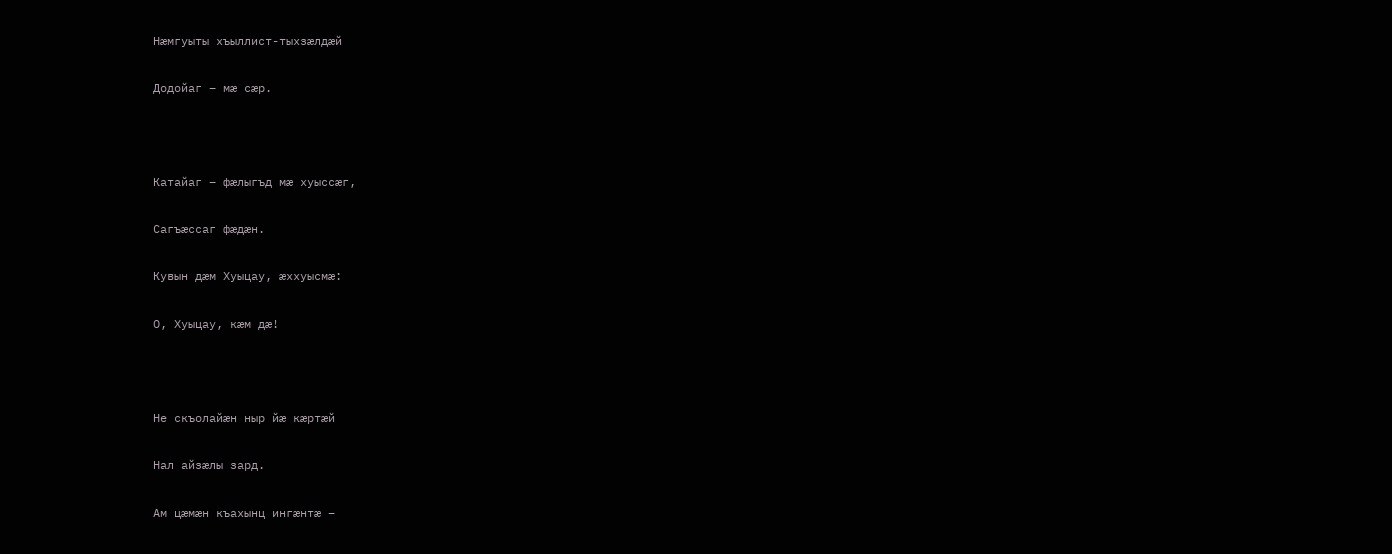Нæмгуыты хъыллист-тыхзæлдæй

Додойаг – мæ сæр.



Катайаг – фæлыгъд мæ хуыссæг,

Сагъæссаг фæдæн.

Кувын дæм Хуыцау, æххуысмæ:

О, Хуыцау, кæм дæ!



Не скъолайæн ныр йæ кæртæй

Нал айзæлы зард.

Ам цæмæн къахынц ингæнтæ –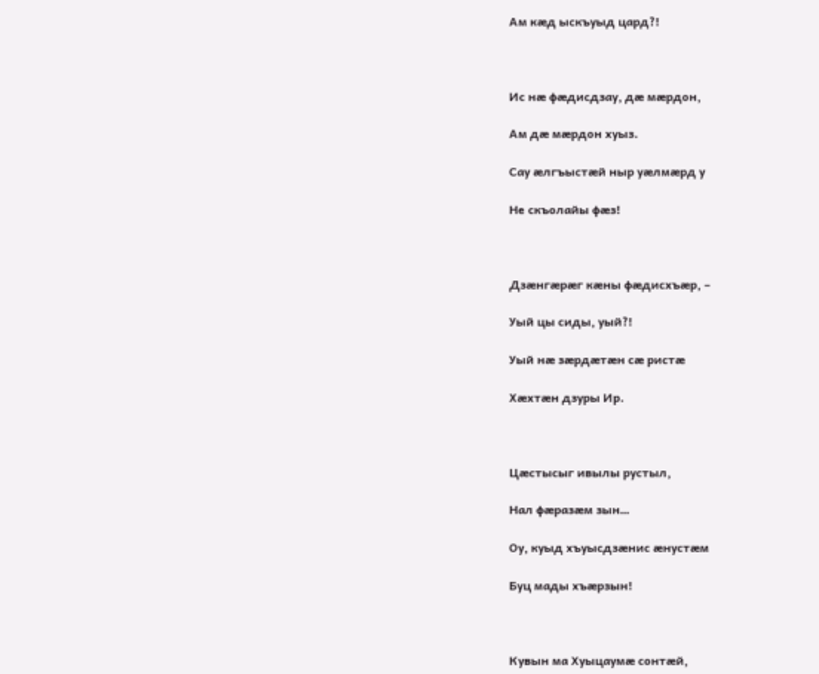Ам кæд ыскъуыд цард?!



Ис нæ фæдисдзау, дæ мæрдон,

Ам дæ мæрдон хуыз.

Сау æлгъыстæй ныр уæлмæрд у

Не скъолайы фæз!



Дзæнгæрæг кæны фæдисхъæр, –

Уый цы сиды, уый?!

Уый нæ зæрдæтæн сæ ристæ

Хæхтæн дзуры Ир.



Цæстысыг ивылы рустыл,

Нал фæразæм зын…

Оу, куыд хъуысдзæнис æнустæм

Буц мады хъæрзын!



Кувын ма Хуыцаумæ сонтæй,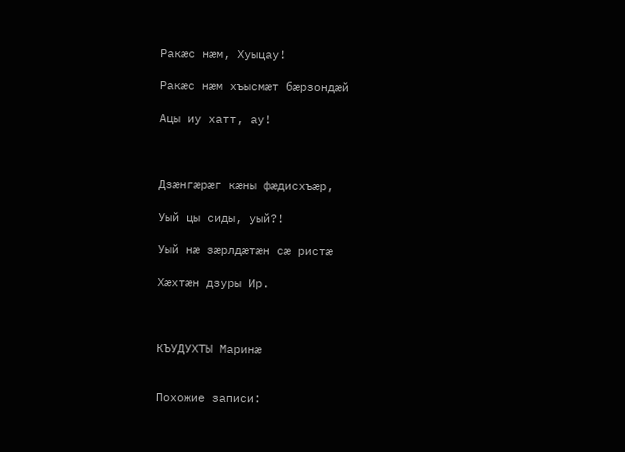Ракæс нæм, Хуыцау!

Ракæс нæм хъысмæт бæрзондæй

Ацы иу хатт, ау!



Дзæнгæрæг кæны фæдисхъæр,

Уый цы сиды, уый?!

Уый нæ зæрлдæтæн сæ ристæ

Хæхтæн дзуры Ир.



КЪУДУХТЫ Маринæ


Похожие записи: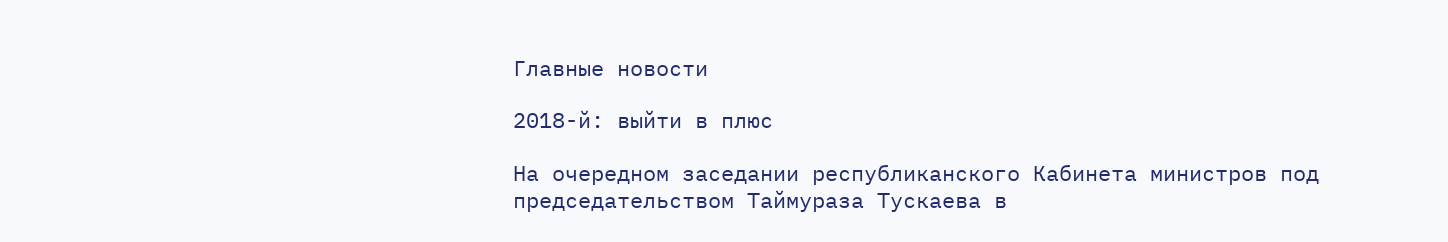Главные новости

2018-й: выйти в плюс

На очередном заседании республиканского Кабинета министров под председательством Таймураза Тускаева в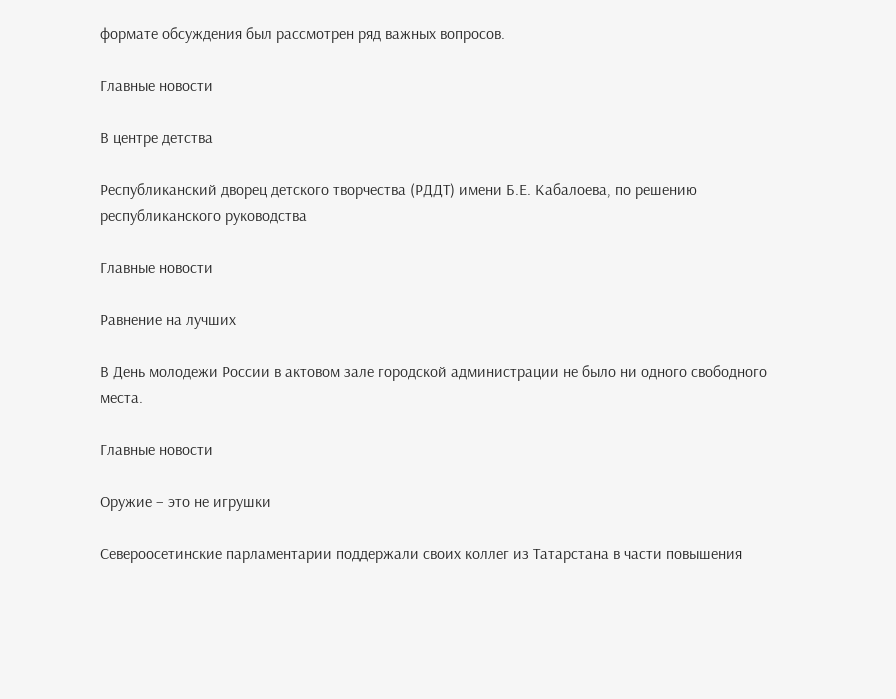формате обсуждения был рассмотрен ряд важных вопросов.

Главные новости

В центре детства

Республиканский дворец детского творчества (РДДТ) имени Б.Е. Кабалоева, по решению республиканского руководства

Главные новости

Равнение на лучших

В День молодежи России в актовом зале городской администрации не было ни одного свободного места.

Главные новости

Оружие – это не игрушки

Североосетинские парламентарии поддержали своих коллег из Татарстана в части повышения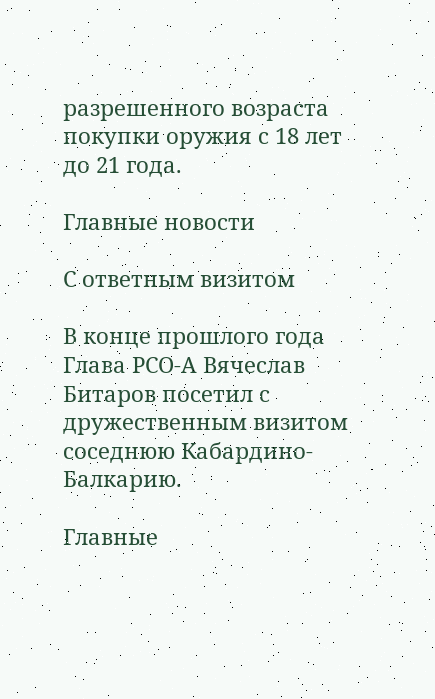разрешенного возраста покупки оружия с 18 лет до 21 года.

Главные новости

С ответным визитом

В конце прошлого года Глава РСО-А Вячеслав Битаров посетил с дружественным визитом соседнюю Кабардино-Балкарию.

Главные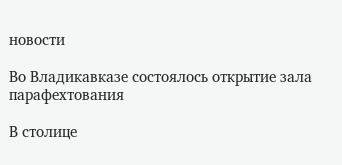новости

Во Владикавказе состоялось открытие зала парафехтования

В столице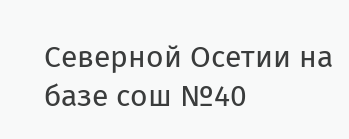Северной Осетии на базе сош №40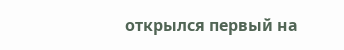открылся первый на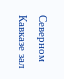Северном Кавказе зал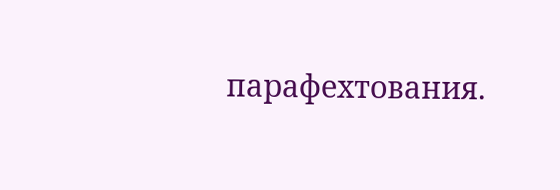парафехтования.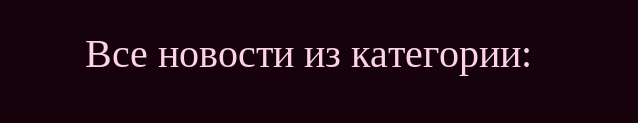Все новости из категории: